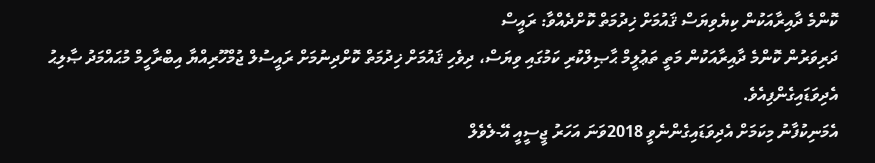ކޮންމެ ދާއިރާއަކުން ކިޔެވިޔަސް ޤައުމަށް ޚިދުމަތް ކޮށްދެއްވާ: ރައީސް
ދަރިވަރުން ކޮންމެ ދާއިރާއަކުން މަތީ ތަޢުލީމް ޙާޞިލްކުރި ކަމުގައި ވިޔަސް، ދިވެހި ޤައުމަށް ޚިދުމަތް ކޮށްދިނުމަށް ރައީސުލް ޖުމްހޫރިއްޔާ އިބްރާހީމް މުޙައްމަދު ޞާލިޙު އެދިވަޑައިގެންފިއެވެ.
އެމަނިކުފާނު މިކަމަށް އެދިވަޑައިގެންނެވީ 2018ވަނަ އަހަރު ޖީސީއީ އޭ-ލެވެލް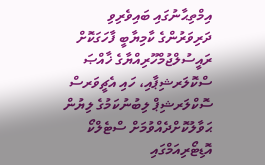އިމްތިޙާނުގައި ބައިވެރިވި ދަރިވަރުންގެ ކާމިޔާބީ ފާހަގަކޮށް ރައީސުލްޖުމްހޫރިއްޔާގެ ޚާއްޞަ ސްކޮލަރޝިޕާއި، ހައި އެޗީވަރސް ސޮކްލަރޝިޕް ލިބުނުކަމުގެ ލިޔުން ޙަވާލުކޮށްދެއްވުމަށް ސްޓެލްކޯ އޮޑިޓޯރިއަމްގައި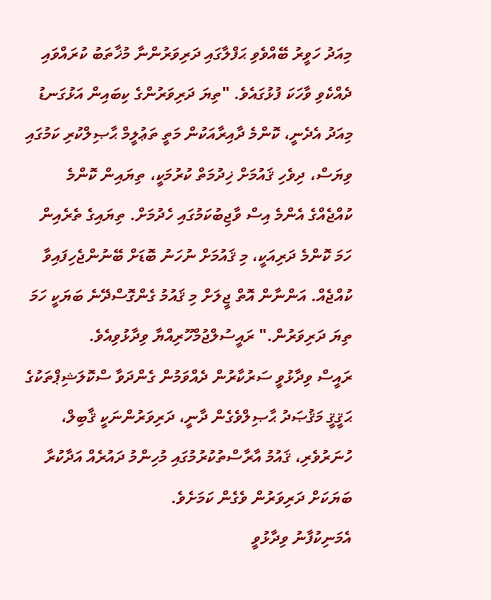މިއަދު ހަވީރު ބޭއްވެވި ޙަފްލާގައި ދަރިވަރުންނާ މުޚާތަބު ކުރައްވައި ދެއްކެވި ވާހަކަ ފުޅުގައެވެ. "ތިޔަ ދަރިވަރުންގެ ކިބައިން އަޅުގަނޑު މިއަދު އެދެނީ، ކޮންމެ ދާއިރާއަކުން މަތީ ތަޢުލީމް ޙާޞިލްކުރި ކަމުގައި ވިޔަސް، ދިވެހި ޤައުމަށް ޚިދުމަތް ކުރުމަކީ، ތިޔައިން ކޮންމެ ކުއްޖެއްގެ އެންމެ އިސް ވާޖިބުކަމުގައި ހެދުމަށް. ތިޔައިގެ ތެރެއިން ހަމަ ކޮންމެ ދަރިއަކީ، މި ޤައުމަށް ނުހަނު ބޮޑަށް ބޭނުންޖެހިފައިވާ ކުއްޖެއް. އަންނާން އޮތް ޖީލަށް މި ޤައުމު ގެންގޮސްދޭނެ ބަޔަކީ ހަމަ ތިޔަ ދަރިވަރުން." ރައީސުލްޖުމްހޫރިއްޔާ ވިދާޅުވިއެވެ.
ރައީސް ވިދާޅުވީ ސަރުކާރުން ދެއްވަމުން ގެންދަވާ ސްކޮލަޝިޕްތަކުގެ ޙަޤީޤީ މަޤުޞަދު ޙާޞިލްވެގެން ދާނީ، ދަރިވަރުންނަކީ ޤާބިލް، ހުނަރުވެރި، ޤައުމު އާރާސްތުކުރުމުގައި މުހިންމު ދައުރެއް އަދާކުރާ ބަޔަކަށް ދަރިވަރުން ވެގެން ކަމަށެވެ.
އެމަނިކުފާނު ވިދާޅުވީ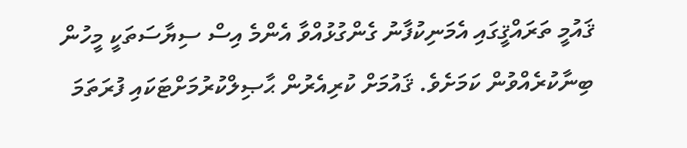ޤައުމީ ތަރައްޤީގައި އެމަނިކުފާނު ގެންގުޅުއްވާ އެންމެ އިސް ސިޔާސަތަކީ މީހުން ބިނާކުރެއްވުން ކަމަށެވެ. ޤައުމަށް ކުރިއެރުން ޙާޞިލްކުރުމަށްޓަކައި ފުރަތަމަ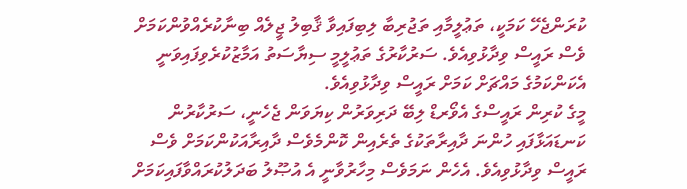ކުރަންޖެހޭ ކަމަކީ، ތަޢުލީމާއި ތަޖުރިބާ ލިބިފައިވާ ޤާބިލު ޖީލެއް ބިނާކުރެއްވުންކަމަށް ވެސް ރައީސް ވިދާޅުވިއެވެ. ސަރުކާރުގެ ތަޢުލީމީ ސިޔާސަތު އަމާޒުކުރެވިފައިވަނީ އެކަންކަމުގެ މައްޗަށް ކަމަށް ރައީސް ވިދާޅުވިއެވެ.
މީގެ ކުރިން ރައީސްގެ އެވޯރޑް ލިބޭ ދަރިވަރުން ކިޔަވަން ޖެހެނީ، ސަރުކާރުން ކަނޑައަޅާފައި ހުންނަ ދާއިރާތަކުގެ ތެރެއިން ކޮންމެވެސް ދާއިރާއަކުންކަމަށް ވެސް ރައީސް ވިދާޅުވިއެވެ. އެހެން ނަމަވެސް މިހާރުވާނީ އެ އުޞޫލު ބަދަލުކުރައްވާފައިކަމަށް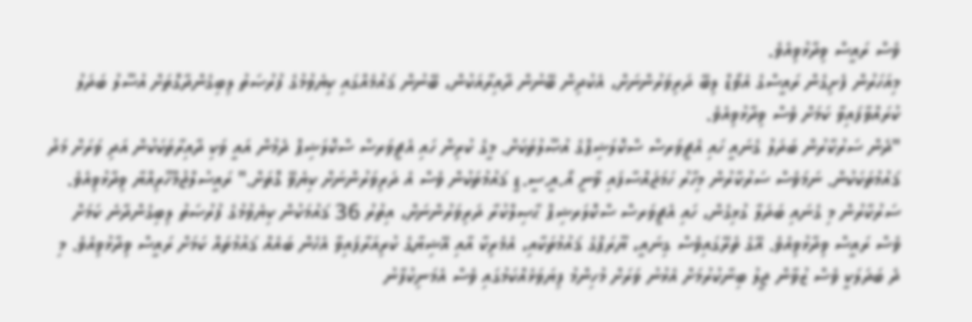ވެސް ރައީސް ވިދާޅުވިއެވެ.
މިއަހަރުން ފެށިގެން ރައީސްގެ އެވޯޑް ލިބޭ ދަރިވަރުންނަށް، އެކުދިން ބޭނުން ދާއިރާއަކުން، ބޭނުން ޤައުމެއްގައި ކިޔެވުމުގެ ފުރުޞަތު ލިބިގެންދާގޮތަށް އުސޫލު ބަދަލު ކުރައްވާފައިވާ ކަމަށް ވެސް ވިދާޅުވިއެވެ.
"ދެން ސަރުކާރުން ބަދަލު ގެނައީ ހައި އެޗީވަރސް ސްކޮލަޝިޕްގެ އުޞޫލުތަކަށް. މީގެ ކުރިން ހައި އެޗީވަރސް ސްކޮލަޝިޕް ދެމުން އައީ ވަކި ދާއިރާތަކަކުން އަދި ވަރަށް މަދު ޤައުމުތަކަކުން. ނަމަވެސް ސަރުކާރުން މިހާރު ހަމަޖައްސާފައި ވާނީ އޯ.އީ.ސީ.ޑީ ޤައުމުތަކުން ވެސް އެ ދަރިވަރުންނަށް ކިޔެވޭ ގޮތަށް." ރައީސުލްޖުމްހޫރިއްޔާ ވިދާޅުވިއެވެ.
ސަރުކާރުން މި ގެނައި ބަދަލާ ގުޅިގެން، ހައި އެޗީވަރސް ސްކޮލަރޝިޕް ޙާޞިލްކުރާ ދަރިވަރުންނަށް، އިތުރު 36 ޤައުމަކުން ކިޔެވުމުގެ ފުރުޞަތު ލިބިގެންދާނެ ކަމަށް ވެސް ރައީސް ވިދާޅުވިއެވެ. އޭގެ ތެރޭގައިވެސް ގިނައީ، ޔޫރަޕްގެ ޤައުމުތަކާއި، އެމެރިކާ އާއި އޭޝިޔާގެ ކުރިއަރާފައިވާ އެހެން ބައެއް ޤައުމުތައް ކަމަށް ރައީސް ވިދާޅުވިއެވެ. މި ދެ ބަދަލަކީ ވެސް ޒުވާން ޖީލު ބިނާކުރުމަށް އެޅުނު ވަރަށް މުހިންމު ފިޔަވަޅެއްކަމުގައި ވެސް އެމަނިކުފާނު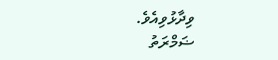ވިދާޅުވިއެވެ.
ޟަމްރަތު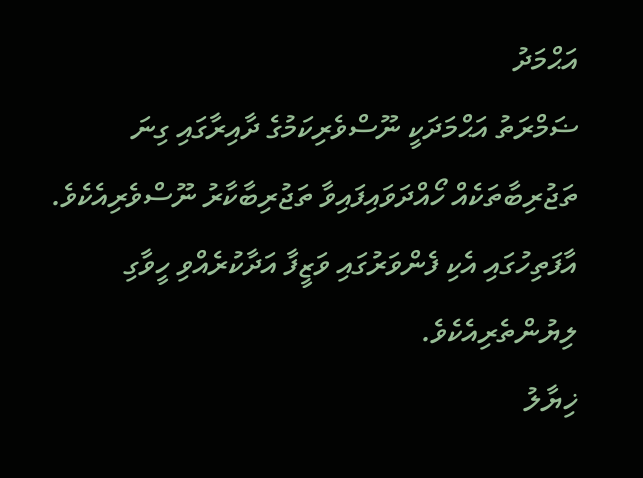އަޙްމަދު
ޟަމްރަތު އަޙްމަދަކީ ނޫސްވެރިކަމުގެ ދާއިރާގައި ގިނަ ތަޖުރިބާތަކެއް ހޯއްދަވައިފައިވާ ތަޖުރިބާކާރު ނޫސްވެރިއެކެވެ. އާފަތިހުގައި އެކި ފެންވަރުގައި ވަޒީފާ އަދާކުރެއްވި ހީވާގި ލިޔުންތެރިއެކެވެ.
ޚިޔާލު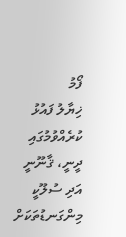ފޯމު
ޚިޔާލު ފައުޅު ކުރެއްވުމުގައި ދީނީ، ޤާނޫނީ އަދި ސުލޫކީ މިންގަނޑުތަކަށް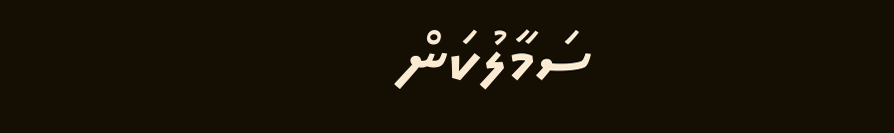ސަމާލުކަން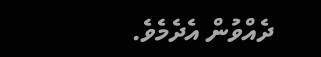ދެއްވުން އެދެމެވެ.